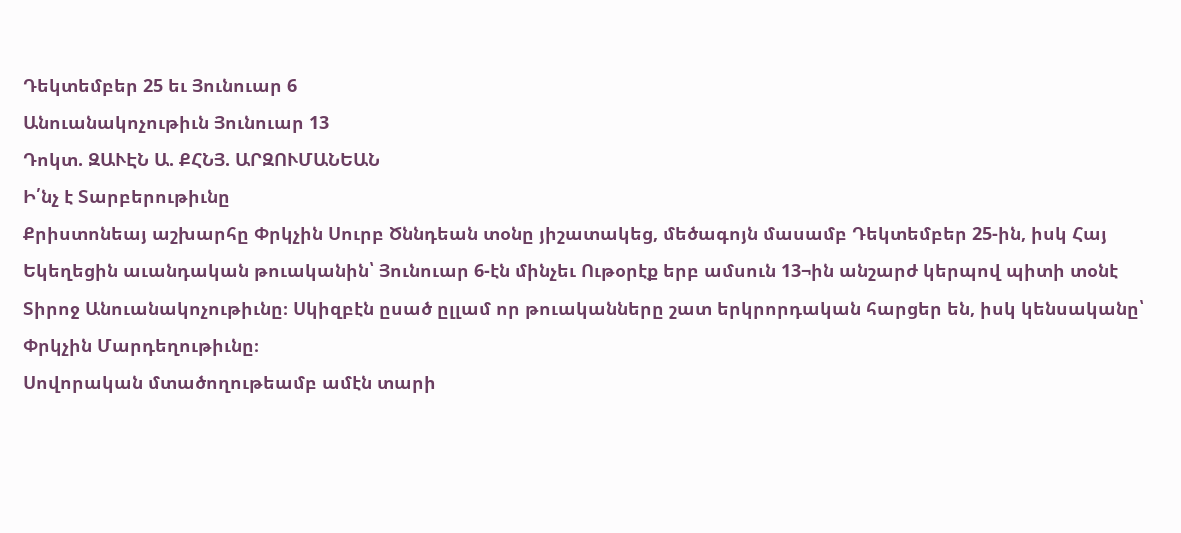Դեկտեմբեր 25 եւ Յունուար 6
Անուանակոչութիւն Յունուար 13
Դոկտ. ԶԱՒԷՆ Ա. ՔՀՆՅ. ԱՐԶՈՒՄԱՆԵԱՆ
Ի՛նչ է Տարբերութիւնը
Քրիստոնեայ աշխարհը Փրկչին Սուրբ Ծննդեան տօնը յիշատակեց, մեծագոյն մասամբ Դեկտեմբեր 25-ին, իսկ Հայ Եկեղեցին աւանդական թուականին՝ Յունուար 6-էն մինչեւ Ութօրէք երբ ամսուն 13¬ին անշարժ կերպով պիտի տօնէ Տիրոջ Անուանակոչութիւնը։ Սկիզբէն ըսած ըլլամ որ թուականները շատ երկրորդական հարցեր են, իսկ կենսականը՝ Փրկչին Մարդեղութիւնը։
Սովորական մտածողութեամբ ամէն տարի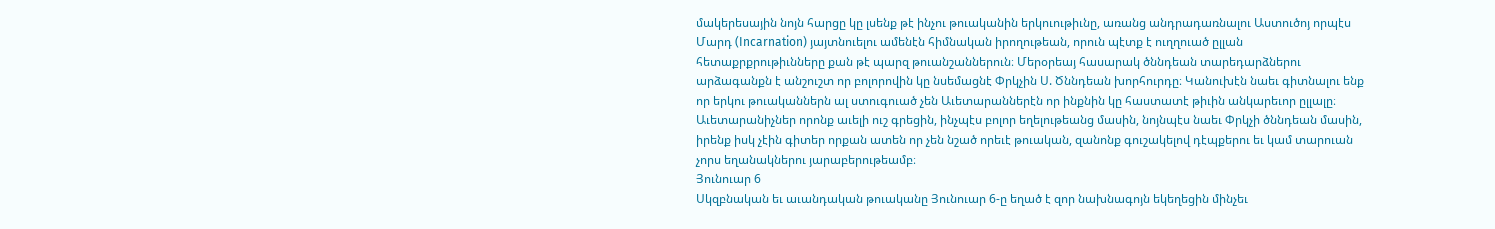մակերեսային նոյն հարցը կը լսենք թէ ինչու թուականին երկուութիւնը, առանց անդրադառնալու Աստուծոյ որպէս Մարդ (Incarnation) յայտնուելու ամենէն հիմնական իրողութեան, որուն պէտք է ուղղուած ըլլան հետաքրքրութիւնները քան թէ պարզ թուանշաններուն։ Մերօրեայ հասարակ ծննդեան տարեդարձներու արձագանքն է անշուշտ որ բոլորովին կը նսեմացնէ Փրկչին Ս. Ծննդեան խորհուրդը։ Կանուխէն նաեւ գիտնալու ենք որ երկու թուականներն ալ ստուգուած չեն Աւետարաններէն որ ինքնին կը հաստատէ թիւին անկարեւոր ըլլալը։ Աւետարանիչներ որոնք աւելի ուշ գրեցին, ինչպէս բոլոր եղելութեանց մասին, նոյնպէս նաեւ Փրկչի ծննդեան մասին, իրենք իսկ չէին գիտեր որքան ատեն որ չեն նշած որեւէ թուական, զանոնք գուշակելով դէպքերու եւ կամ տարուան չորս եղանակներու յարաբերութեամբ։
Յունուար 6
Սկզբնական եւ աւանդական թուականը Յունուար 6-ը եղած է զոր նախնագոյն եկեղեցին մինչեւ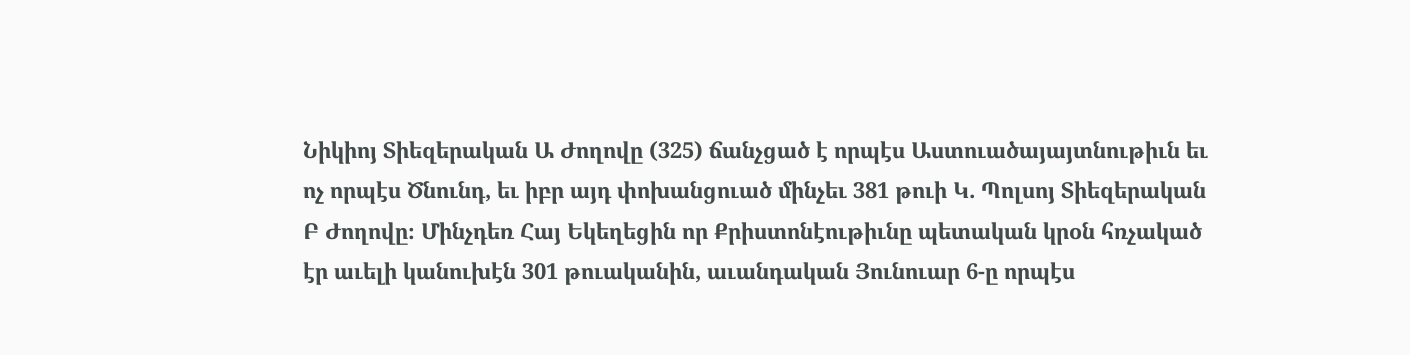Նիկիոյ Տիեզերական Ա Ժողովը (325) ճանչցած է որպէս Աստուածայայտնութիւն եւ ոչ որպէս Ծնունդ, եւ իբր այդ փոխանցուած մինչեւ 381 թուի Կ. Պոլսոյ Տիեզերական Բ Ժողովը։ Մինչդեռ Հայ Եկեղեցին որ Քրիստոնէութիւնը պետական կրօն հռչակած էր աւելի կանուխէն 301 թուականին, աւանդական Յունուար 6-ը որպէս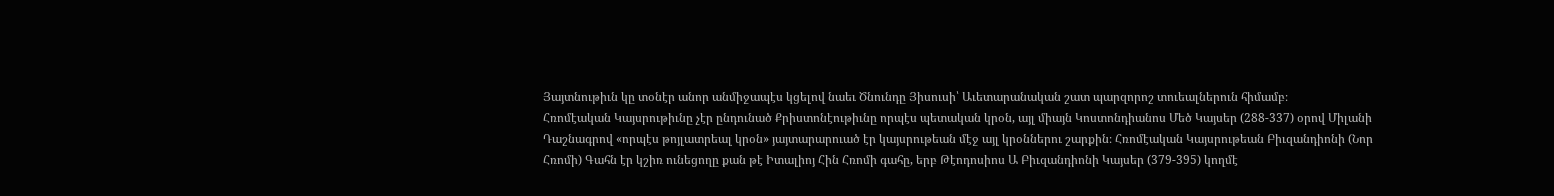Յայտնութիւն կը տօնէր անոր անմիջապէս կցելով նաեւ Ծնունդը Յիսուսի՝ Աւետարանական շատ պարզորոշ տուեալներուն հիմամբ։
Հռոմէական Կայսրութիւնը չէր ընդունած Քրիստոնէութիւնը որպէս պետական կրօն, այլ միայն Կոստոնդիանոս Մեծ Կայսեր (288-337) օրով Միլանի Դաշնագրով «որպէս թոյլատրեալ կրօն» յայտարարուած էր կայսրութեան մէջ այլ կրօններու շարքին։ Հռոմէական Կայսրութեան Բիւզանդիոնի (Նոր Հռոմի) Գահն էր կշիռ ունեցողը քան թէ Իտալիոյ Հին Հռոմի գահը, երբ Թէոդոսիոս Ա Բիւզանդիոնի Կայսեր (379-395) կողմէ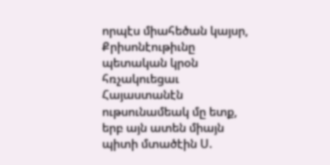որպէս միահեծան կայսր, Քրիսոնէութիւնը պետական կրօն հռչակուեցաւ Հայաստանէն ութսունամեակ մը ետք, երբ այն ատեն միայն պիտի մտածէին Ս.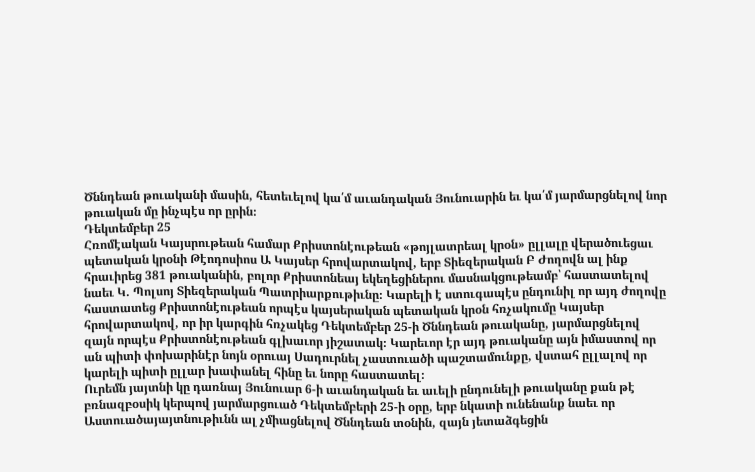Ծննդեան թուականի մասին, հետեւելով կա՛մ աւանդական Յունուարին եւ կա՛մ յարմարցնելով նոր թուական մը ինչպէս որ ըրին։
Դեկտեմբեր 25
Հռոմէական Կայսրութեան համար Քրիստոնէութեան «թոյլատրեալ կրօն» ըլլալը վերածուեցաւ պետական կրօնի Թէոդոսիոս Ա Կայսեր հրովարտակով, երբ Տիեզերական Բ Ժողովն ալ ինք հրաւիրեց 381 թուականին, բոլոր Քրիստոնեայ եկեղեցիներու մասնակցութեամբ՝ հաստատելով նաեւ Կ. Պոլսոյ Տիեզերական Պատրիարքութիւնը։ Կարելի է ստուգապէս ընդունիլ որ այդ ժողովը հաստատեց Քրիստոնէութեան որպէս կայսերական պետական կրօն հռչակումը Կայսեր հրովարտակով, որ իր կարգին հռչակեց Դեկտեմբեր 25-ի Ծննդեան թուականը, յարմարցնելով զայն որպէս Քրիստոնէութեան գլխաւոր յիշատակ։ Կարեւոր էր այդ թուականը այն իմաստով որ ան պիտի փոխարինէր նոյն օրուայ Սադուրնել չաստուածի պաշտամունքը, վստահ ըլլալով որ կարելի պիտի ըլլար խափանել հինը եւ նորը հաստատել։
Ուրեմն յայտնի կը դառնայ Յունուար 6-ի աւանդական եւ աւելի ընդունելի թուականը քան թէ բռնազբօսիկ կերպով յարմարցուած Դեկտեմբերի 25-ի օրը, երբ նկատի ունենանք նաեւ որ Աստուածայայտնութիւնն ալ չմիացնելով Ծննդեան տօնին, զայն յետաձգեցին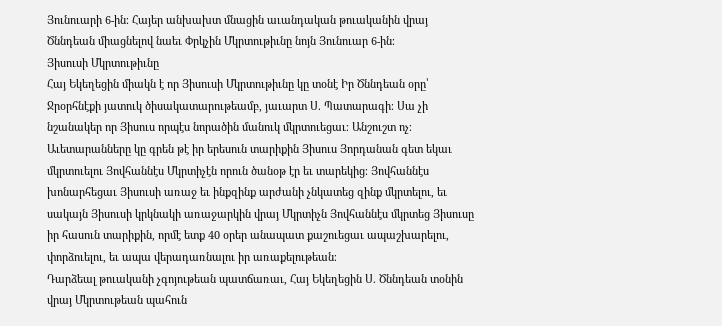Յունուարի 6-ին։ Հայեր անխախտ մնացին աւանդական թուականին վրայ Ծննդեան միացնելով նաեւ Փրկչին Մկրտութիւնը նոյն Յունուար 6-ին։
Յիսուսի Մկրտութիւնը
Հայ Եկեղեցին միակն է որ Յիսուսի Մկրտութիւնը կը տօնէ Իր Ծննդեան օրը՝ Ջրօրհնէքի յատուկ ծիսակատարութեամբ, յաւարտ Ս. Պատարագի։ Սա չի նշանակեր որ Յիսուս որպէս նորածին մանուկ մկրտուեցաւ։ Անշուշտ ոչ։ Աւետարանները կը գրեն թէ իր երեսուն տարիքին Յիսուս Յորդանան գետ եկաւ մկրտուելու Յովհաննէս Մկրտիչէն որուն ծանօթ էր եւ տարեկից։ Յովհաննէս խոնարհեցաւ Յիսուսի առաջ եւ ինքզինք արժանի չնկատեց զինք մկրտելու, եւ սակայն Յիսուսի կրկնակի առաջարկին վրայ Մկրտիչն Յովհաննէս մկրտեց Յիսուսը իր հասուն տարիքին, որմէ ետք 40 օրեր անապատ քաշուեցաւ ապաշխարելու, փորձուելու, եւ ապա վերադառնալու իր առաքելութեան։
Դարձեալ թուականի չգոյութեան պատճառաւ, Հայ Եկեղեցին Ս. Ծննդեան տօնին վրայ Մկրտութեան պահուն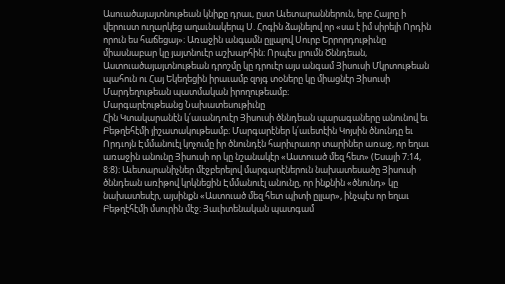Ասուածայայտնութեան կնիքը դրաւ, ըստ Աւետարաններուն, երբ Հայրը ի վերուստ ուղարկեց աղաւնակերպ Ս. Հոգին ձայնելով որ «սա է իմ սիրելի Որդին որուն ես հաճեցայ»։ Առաջին անգամն ըլլալով Սուրբ Երրորդութիւնը միասնաբար կը յայտնուէր աշխարհին։ Որպէս լրումն Ծննդեան, Աստուածայայտնութեան դրոշմը կը դրուէր այս անգամ Յիսուսի Մկրտութեան պահուն ու Հայ Եկեղեցին իրաւամբ զոյգ տօները կը միացնէր Յիսուսի Մարդեղութեան պատմական իրողութեամբ։
Մարգարէութեանց Նախատեսութիւնը
Հին Կտակարանէն կ՛աւանդուէր Յիսուսի ծննդեան պարագաները անունով եւ Բեթղեհէմի յիշատակութեամբ։ Մարգարէներ կ՛աւետէին Կոյսին ծնունդը եւ Որդւոյն Էմմանուէլ կոչումը իր ծնունդէն հարիւրաւոր տարիներ առաջ, որ եղաւ առաջին անունը Յիսուսի որ կը նշանակէր «Աստուած մեզ հետ» (Եսայի 7։14, 8:8)։ Աւետարանիչներ մէջբերելով մարգարէներուն նախատեսածը Յիսուսի ծննդեան առիթով կրկնեցին Էմմանուէլ անունը, որ ինքնին «ծնունդ» կը նախատեսէր, այսինքն «Աստուած մեզ հետ պիտի ըլլար», ինչպէս որ եղաւ Բեթղէհէմի մսուրին մէջ։ Յաւիտենական պատգամ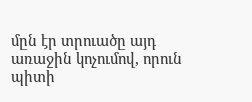մըն էր տրուածը այդ առաջին կոչումով, որուն պիտի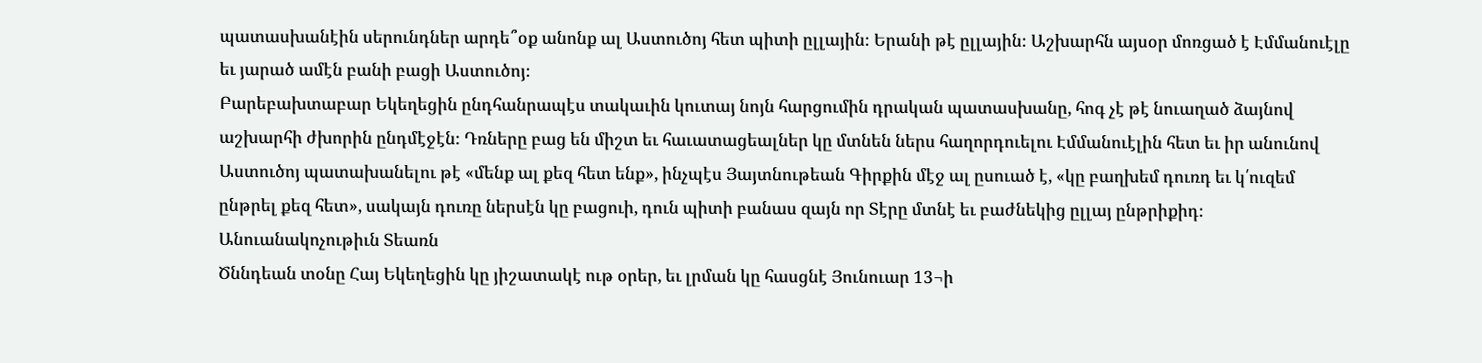պատասխանէին սերունդներ արդե՞օք անոնք ալ Աստուծոյ հետ պիտի ըլլային։ Երանի թէ ըլլային։ Աշխարհն այսօր մոռցած է Էմմանուէլը եւ յարած ամէն բանի բացի Աստուծոյ։
Բարեբախտաբար Եկեղեցին ընդհանրապէս տակաւին կուտայ նոյն հարցումին դրական պատասխանը, հոգ չէ թէ նուաղած ձայնով աշխարհի ժխորին ընդմէջէն։ Դռները բաց են միշտ եւ հաւատացեալներ կը մտնեն ներս հաղորդուելու Էմմանուէլին հետ եւ իր անունով Աստուծոյ պատախանելու թէ «մենք ալ քեզ հետ ենք», ինչպէս Յայտնութեան Գիրքին մէջ ալ ըսուած է, «կը բաղխեմ դուռդ եւ կ՛ուզեմ ընթրել քեզ հետ», սակայն դուռը ներսէն կը բացուի, դուն պիտի բանաս զայն որ Տէրը մտնէ եւ բաժնեկից ըլլայ ընթրիքիդ։
Անուանակոչութիւն Տեառն
Ծննդեան տօնը Հայ Եկեղեցին կը յիշատակէ ութ օրեր, եւ լրման կը հասցնէ Յունուար 13¬ի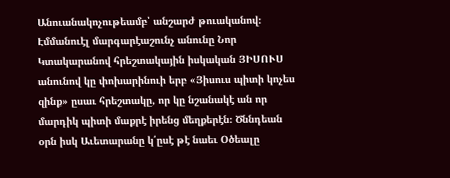Անուանակոչութեամբ՝ անշարժ թուականով։ Էմմանուէլ մարգարէաշունչ անունը Նոր Կտակարանով հրեշտակային իսկական ՅԻՍՈՒՍ անունով կը փոխարինուի երբ «Յիսուս պիտի կոչես զինք» ըսաւ հրեշտակը, որ կը նշանակէ ան որ մարդիկ պիտի մաքրէ իրենց մեղքերէն։ Ծննդեան օրն իսկ Աւետարանը կ՛ըսէ թէ նաեւ Օծեալը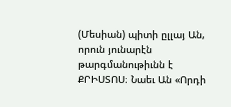(Մեսիան) պիտի ըլլայ Ան, որուն յունարէն թարգմանութիւնն է ՔՐԻՍՏՈՍ։ Նաեւ Ան «Որդի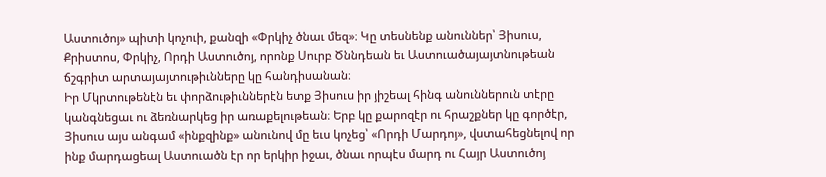Աստուծոյ» պիտի կոչուի, քանզի «Փրկիչ ծնաւ մեզ»։ Կը տեսնենք անուններ՝ Յիսուս, Քրիստոս, Փրկիչ, Որդի Աստուծոյ, որոնք Սուրբ Ծննդեան եւ Աստուածայայտնութեան ճշգրիտ արտայայտութիւնները կը հանդիսանան։
Իր Մկրտութենէն եւ փորձութիւններէն ետք Յիսուս իր յիշեալ հինգ անուններուն տէրը կանգնեցաւ ու ձեռնարկեց իր առաքելութեան։ Երբ կը քարոզէր ու հրաշքներ կը գործէր, Յիսուս այս անգամ «ինքզինք» անունով մը եւս կոչեց՝ «Որդի Մարդոյ», վստահեցնելով որ ինք մարդացեալ Աստուածն էր որ երկիր իջաւ, ծնաւ որպէս մարդ ու Հայր Աստուծոյ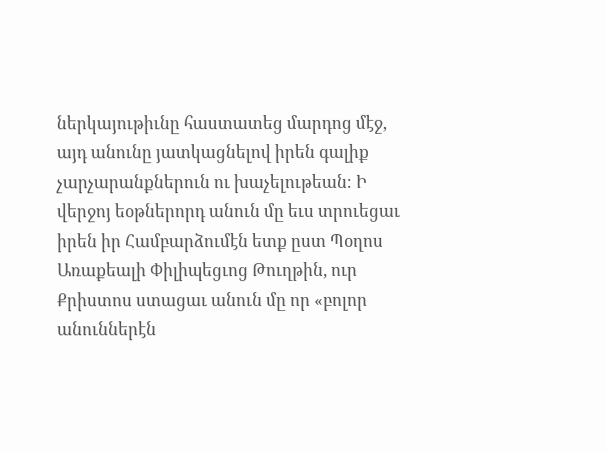ներկայութիւնը հաստատեց մարդոց մէջ, այդ անունը յատկացնելով իրեն գալիք չարչարանքներուն ու խաչելութեան։ Ի վերջոյ եօթներորդ անուն մը եւս տրուեցաւ իրեն իր Համբարձումէն ետք ըստ Պօղոս Առաքեալի Փիլիպեցւոց Թուղթին, ուր Քրիստոս ստացաւ անուն մը որ «բոլոր անուններէն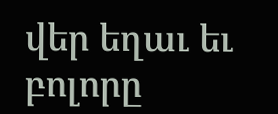վեր եղաւ եւ բոլորը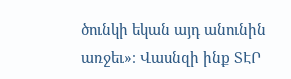ծունկի եկան այդ անունին առջեւ»։ Վասնզի ինք ՏԷՐ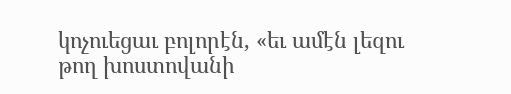կոչուեցաւ բոլորէն, «եւ ամէն լեզու թող խոստովանի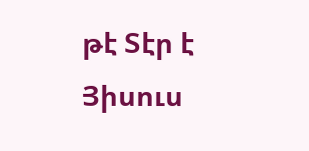թէ Տէր է Յիսուս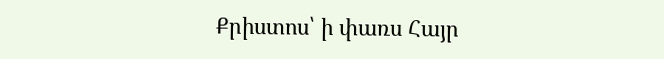Քրիստոս՝ ի փառս Հայր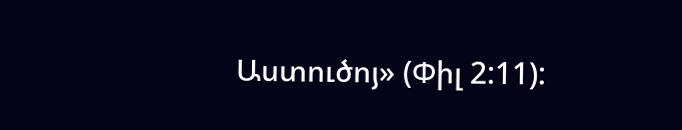Աստուծոյ» (Փիլ 2:11):